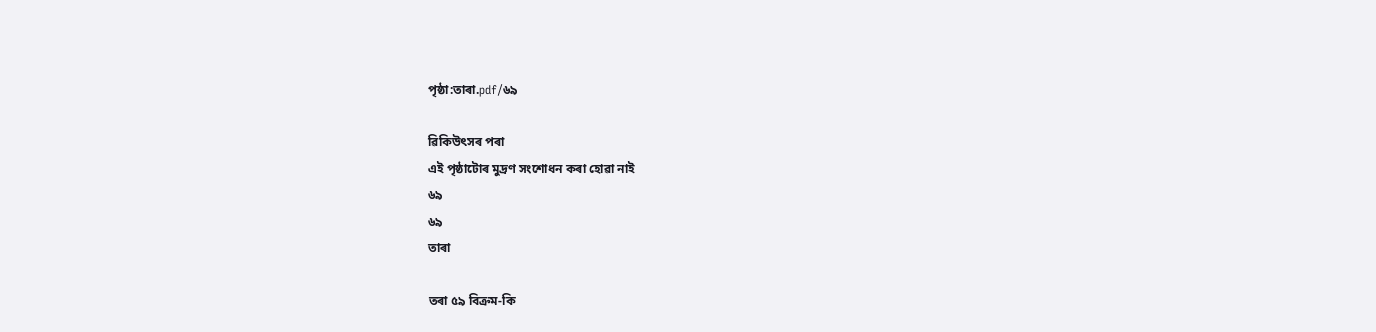পৃষ্ঠা:তাৰা.pdf/৬৯

ৱিকিউৎসৰ পৰা
এই পৃষ্ঠাটোৰ মুদ্ৰণ সংশোধন কৰা হোৱা নাই
৬৯
৬৯
তাৰা

তৰা ৫৯ বিক্ৰম-কি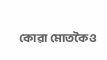কোৱা মোতকৈও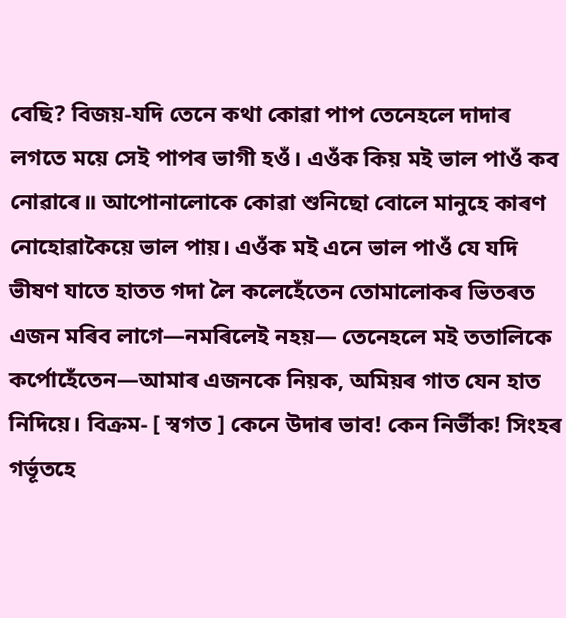বেছি? বিজয়-যদি তেনে কথা কোৱা পাপ তেনেহলে দাদাৰ লগতে ময়ে সেই পাপৰ ভাগী হওঁ। এওঁক কিয় মই ভাল পাওঁ কব নোৱাৰে॥ আপোনালোকে কোৱা শুনিছো বোলে মানুহে কাৰণ নোহোৱাকৈয়ে ভাল পায়। এওঁক মই এনে ভাল পাওঁ যে যদি ভীষণ যাতে হাতত গদা লৈ কলেহেঁতেন তোমালোকৰ ভিতৰত এজন মৰিব লাগে—নমৰিলেই নহয়— তেনেহলে মই ততালিকে কৰ্পোহেঁতেন—আমাৰ এজনকে নিয়ক, অমিয়ৰ গাত যেন হাত নিদিয়ে। বিক্ৰম- [ স্বগত ] কেনে উদাৰ ভাব! কেন নিৰ্ভীক! সিংহৰ গৰ্ভূতহে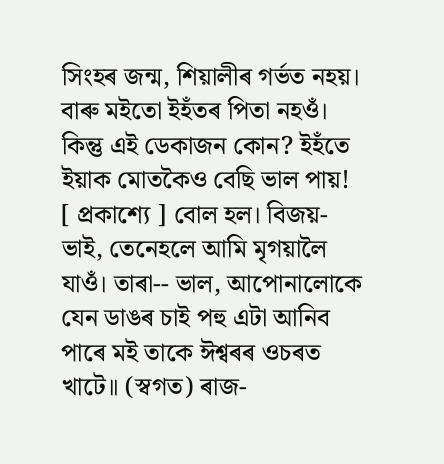সিংহৰ জন্ম, শিয়ালীৰ গৰ্ভত নহয়। বাৰু মইতো ইহঁতৰ পিতা নহওঁ। কিন্তু এই ডেকাজন কোন? ইহঁতে ইয়াক মোতকৈও বেছি ভাল পায়! [ প্ৰকাশ্যে ] বোল হল। বিজয়-ভাই, তেনেহলে আমি মৃগয়ালৈ যাওঁ। তাৰা-- ভাল, আপোনালোকে যেন ডাঙৰ চাই পহু এটা আনিব পাৰে মই তাকে ঈশ্বৰৰ ওচৰত খাটে॥ (স্বগত) ৰাজ-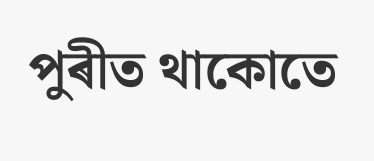পুৰীত থাকোতে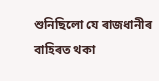শুনিছিলো যে ৰাজধানীৰ বাহিৰত থকা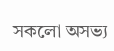সকলো অসভ্য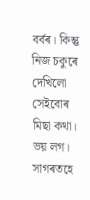বৰ্বৰ। কিন্তু নিজ চকুৰে দেখিলো সেইবোৰ মিছা কথা। ভয় লগ। সাগৰতহে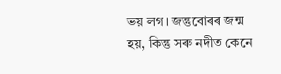ভয় লগ। জন্তুবোৰৰ জন্ম হয়, কিন্তু সৰু নদীত কেনে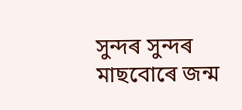সুন্দৰ সুন্দৰ মাছবোৰে জন্ম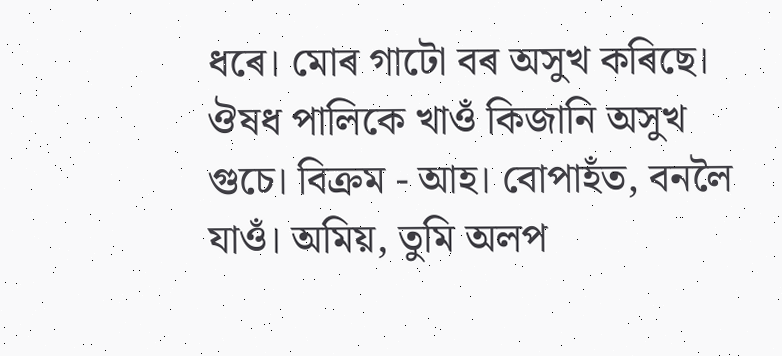ধৰে। মোৰ গাটো বৰ অসুখ কৰিছে। ঔষধ পালিকে খাওঁ কিজানি অসুখ গুচে। বিক্ৰম - আহ। বোপাহঁত, বনলৈ যাওঁ। অমিয়, তুমি অলপ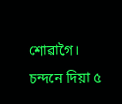শোৱাগৈ। চন্দনে দিয়া ৫